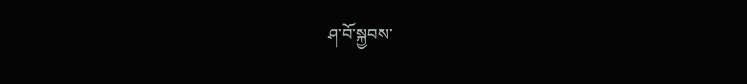ཤ་བོ་སྐྱབས་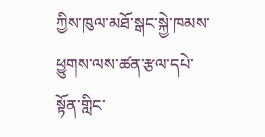ཀྱིས་ཁུལ་མཐོ་སྒང་སྐྱེ་ཁམས་ཕྱུགས་ལས་ཚན་རྩལ་དཔེ་སྟོན་གླིང་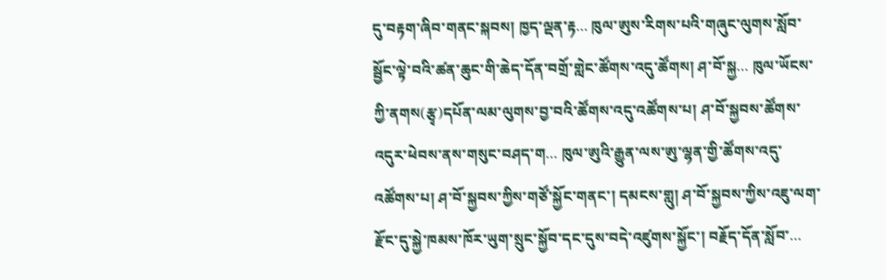དུ་བརྟག་ཞིབ་གནང་སྐབས། ཁྱད་ལྡན་རྟ... ཁུལ་ཨུས་རིགས་པའི་གཞུང་ལུགས་སློབ་སྦྱོང་ལྟེ་བའི་ཚན་ཆུང་གི་ཆེད་དོན་བགྲོ་གླེང་ཚོགས་འདུ་ཚོགས། ཤ་བོ་སྐྱ... ཁུལ་ཡོངས་ཀྱི་ནགས(རྩྭ)དཔོན་ལམ་ལུགས་བྱ་བའི་ཚོགས་འདུ་འཚོགས་པ། ཤ་བོ་སྐྱབས་ཚོགས་འདུར་ཕེབས་ནས་གསུང་བཤད་ག... ཁུལ་ཨུའི་རྒྱུན་ལས་ཨུ་ལྷན་གྱི་ཚོགས་འདུ་འཚོགས་པ། ཤ་བོ་སྐྱབས་ཀྱིས་གཙོ་སྐྱོང་གནང་། དམངས་གླུ། ཤ་བོ་སྐྱབས་ཀྱིས་འཇུ་ལག་རྫོང་དུ་སྐྱེ་ཁམས་ཁོར་ཡུག་སྲུང་སྐྱོབ་དང་དུས་བདེ་འཛུགས་སྐྱོང་། བརྗོད་དོན་སློབ་...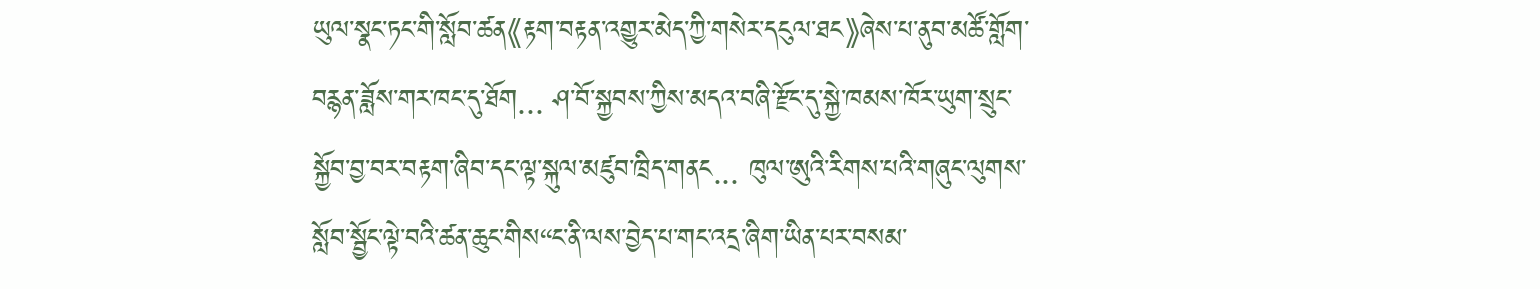ཡུལ་སྣང་ཏང་གི་སློབ་ཚན《རྟག་བརྟན་འགྱུར་མེད་ཀྱི་གསེར་དངུལ་ཐང》ཞེས་པ་ནུབ་མཚོ་གློག་བརྙན་ཟློས་གར་ཁང་དུ་ཐོག... ཤ་བོ་སྐྱབས་ཀྱིས་མདའ་བཞི་རྫོང་དུ་སྐྱེ་ཁམས་ཁོར་ཡུག་སྲུང་སྐྱོབ་བྱ་བར་བརྟག་ཞིབ་དང་ལྟ་སྐུལ་མཛུབ་ཁྲིད་གནང... ཁུལ་ཨུའི་རིགས་པའི་གཞུང་ལུགས་སློབ་སྦྱོང་ལྟེ་བའི་ཚན་ཆུང་གིས“ང་ནི་ལས་བྱེད་པ་གང་འདྲ་ཞིག་ཡིན་པར་བསམ་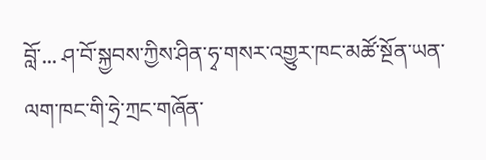བློ་... ཤ་བོ་སྐྱབས་ཀྱིས་ཤིན་ཧྭ་གསར་འགྱུར་ཁང་མཚོ་སྔོན་ཡན་ལག་ཁང་གི་ཧྲེ་ཀྲང་གཞོན་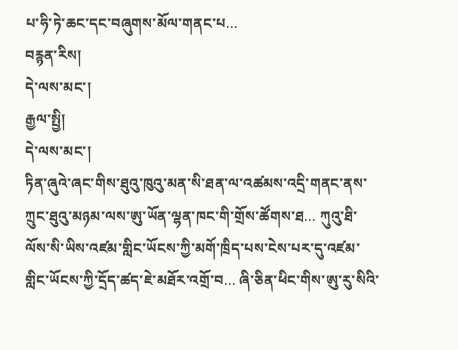པ་ཧི་ཏེ་ཆང་དང་བཞུགས་མོལ་གནང་པ...
བརྙན་རིས།
དེ་ལས་མང་།
རྒྱལ་སྤྱི།
དེ་ལས་མང་།
ཏིན་ཞུའེ་ཞང་གིས་ཐུའུ་ཁུའུ་མན་སི་ཐན་ལ་འཚམས་འདྲི་གནང་ནས་ཀྲུང་ཐུའུ་མཉམ་ལས་ཨུ་ཡོན་ལྷན་ཁང་གི་གྲོས་ཚོགས་ཐ... ཀུའུ་ཐི་ལོས་སི་ཡིས་འཛམ་གླིང་ཡོངས་ཀྱི་མགོ་ཁྲིད་པས་ངེས་པར་དུ་འཛམ་གླིང་ཡོངས་ཀྱི་དྲོད་ཚད་ཇེ་མཐོར་འགྲོ་བ... ཞི་ཅིན་ཕིང་གིས་ཨུ་རུ་སིའི་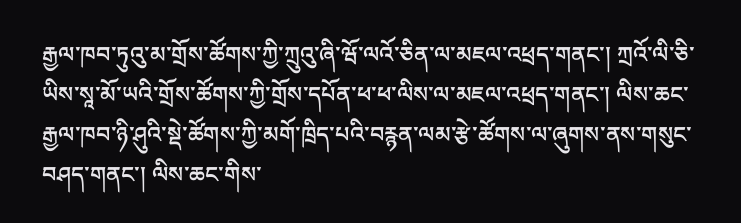རྒྱལ་ཁབ་ཏུའུ་མ་གྲོས་ཚོགས་ཀྱི་ཀྲུའུ་ཞི་ཝོ་ལའོ་ཅིན་ལ་མཇལ་འཕྲད་གནང་། ཀྲའོ་ལི་ཅི་ཡིས་སཱ་མོ་ཡའི་གྲོས་ཚོགས་ཀྱི་གྲོས་དཔོན་ཕ་ཕ་ལིས་ལ་མཇལ་འཕྲད་གནང་། ལིས་ཆང་རྒྱལ་ཁབ་ཉི་ཤུའི་སྡེ་ཚོགས་ཀྱི་མགོ་ཁྲིད་པའི་བརྙན་ལམ་རྩེ་ཚོགས་ལ་ཞུགས་ནས་གསུང་བཤད་གནང་། ལིས་ཆང་གིས་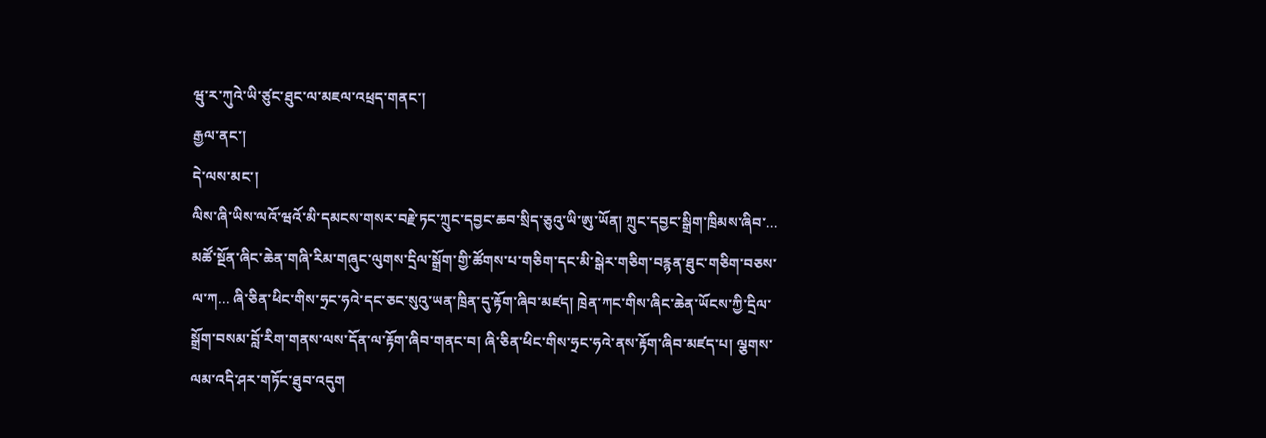ཝུ་ར་ཀུའེ་ཡི་ཙུང་ཐུང་ལ་མཇལ་འཕྲད་གནང་།
རྒྱལ་ནང་།
དེ་ལས་མང་།
ལིས་ཞི་ཡིས་ལའོ་ཝའོ་མི་དམངས་གསར་བརྗེ་ཏང་ཀྲུང་དབྱང་ཆབ་སྲིད་ཅུའུ་ཡི་ཨུ་ཡོན། ཀྲུང་དབྱང་སྒྲིག་ཁྲིམས་ཞིབ་... མཚོ་སྔོན་ཞིང་ཆེན་གཞི་རིམ་གཞུང་ལུགས་དྲིལ་སྒྲོག་གྱི་ཚོགས་པ་གཅིག་དང་མི་སྒེར་གཅིག་བརྙན་ཐུང་གཅིག་བཅས་ལ་ཀ... ཞི་ཅིན་ཕིང་གིས་ཧྲང་ཧའེ་དང་ཅང་སུའུ་ཡན་ཁྲིན་དུ་རྟོག་ཞིབ་མཛད། ཁྲེན་ཀང་གིས་ཞིང་ཆེན་ཡོངས་ཀྱི་དྲིལ་སྒྲོག་བསམ་བློ་རིག་གནས་ལས་དོན་ལ་རྟོག་ཞིབ་གནང་བ། ཞི་ཅིན་ཕིང་གིས་ཧྲང་ཧའེ་ནས་རྟོག་ཞིབ་མཛད་པ། ལྕགས་ལམ་འདི་ཤར་གཏོང་ཐུབ་འདུག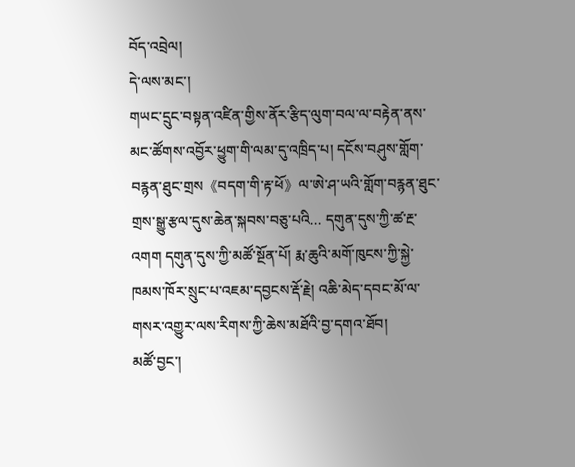བོད་འབྲེལ།
དེ་ལས་མང་།
གཡང་དྲུང་བསྟན་འཛིན་གྱིས་ནོར་རྩིད་ལུག་བལ་ལ་བརྟེན་ནས་མང་ཚོགས་འབྱོར་ཕྱུག་གི་ལམ་དུ་འཁྲིད་པ། དངོས་བཤུས་གློག་བརྙན་ཐུང་གྲས《བདག་གི་རྟ་ཕོ》ལ་ཨེ་ཤ་ཡའི་གློག་བརྙན་ཐུང་གྲས་སྒྱུ་རྩལ་དུས་ཆེན་སྐབས་བཅུ་པའི... དགུན་དུས་ཀྱི་ཚ་རྔ་འགག དགུན་དུས་ཀྱི་མཚོ་སྔོན་པོ། རྨ་ཆུའི་མགོ་ཁུངས་ཀྱི་སྐྱེ་ཁམས་ཁོར་སྲུང་པ་འཇམ་དབྱངས་རྡོ་རྗེ། འཆི་མེད་དབང་མོ་ལ་གསར་འགྱུར་ལས་རིགས་ཀྱི་ཆེས་མཐོའི་བྱ་དགའ་ཐོབ།
མཚོ་བྱང་།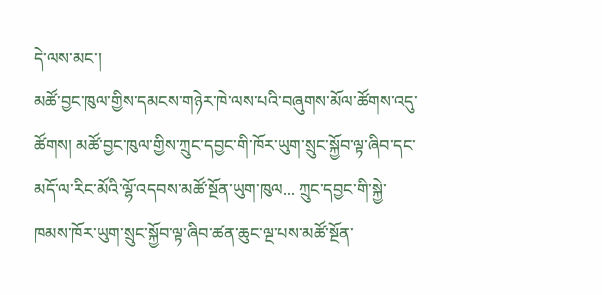དེ་ལས་མང་།
མཚོ་བྱང་ཁུལ་གྱིས་དམངས་གཉེར་ཁེ་ལས་པའི་བཞུགས་མོལ་ཚོགས་འདུ་ཚོགས། མཚོ་བྱང་ཁུལ་གྱིས་ཀྲུང་དབྱང་གི་ཁོར་ཡུག་སྲུང་སྐྱོབ་ལྟ་ཞིབ་དང་མདོ་ལ་རིང་མོའི་ལྷོ་འདབས་མཚོ་སྔོན་ཡུག་ཁུལ... ཀྲུང་དབྱང་གི་སྐྱེ་ཁམས་ཁོར་ཡུག་སྲུང་སྐྱོབ་ལྟ་ཞིབ་ཚན་ཆུང་ལྔ་པས་མཚོ་སྔོན་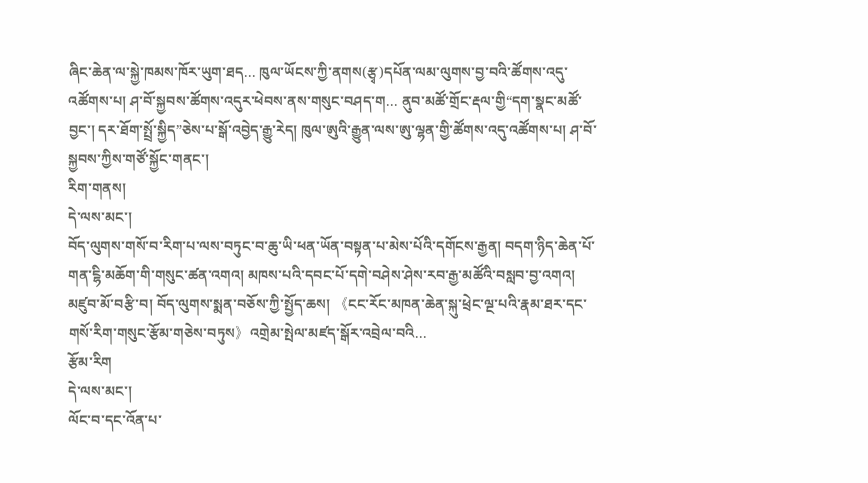ཞིང་ཆེན་ལ་སྐྱེ་ཁམས་ཁོར་ཡུག་ཐད... ཁུལ་ཡོངས་ཀྱི་ནགས(རྩྭ)དཔོན་ལམ་ལུགས་བྱ་བའི་ཚོགས་འདུ་འཚོགས་པ། ཤ་བོ་སྐྱབས་ཚོགས་འདུར་ཕེབས་ནས་གསུང་བཤད་ག... ནུབ་མཚོ་གྲོང་རྡལ་གྱི“དག་སྣང་མཚོ་བྱང་། དར་ཐོག་སྤྲོ་སྐྱིད”ཅེས་པ་སྒོ་འབྱེད་རྒྱུ་རེད། ཁུལ་ཨུའི་རྒྱུན་ལས་ཨུ་ལྷན་གྱི་ཚོགས་འདུ་འཚོགས་པ། ཤ་བོ་སྐྱབས་ཀྱིས་གཙོ་སྐྱོང་གནང་།
རིག་གནས།
དེ་ལས་མང་།
བོད་ལུགས་གསོ་བ་རིག་པ་ལས་བཏུང་བ་ཆུ་ཡི་ཕན་ཡོན་བསྟན་པ་མེས་པོའི་དགོངས་རྒྱན། བདག་ཉིད་ཆེན་པོ་གན་ངྷི་མཆོག་གི་གསུང་ཚན་འགའ། མཁས་པའི་དབང་པོ་དགེ་བཤེས་ཤེས་རབ་རྒྱ་མཚོའི་བསླབ་བྱ་འགའ། མཛུབ་མོ་བརྩི་བ། བོད་ལུགས་སྨན་བཅོས་ཀྱི་སྤྱོད་ཆས། 《ངང་རོང་མཁན་ཆེན་སྐུ་ཕྲེང་ལྔ་པའི་རྣམ་ཐར་དང་གསོ་རིག་གསུང་རྩོམ་གཅེས་བཏུས》འགྲེམ་སྤེལ་མཛད་སྒོར་འབྲེལ་བའི...
རྩོམ་རིག
དེ་ལས་མང་།
ལོང་བ་དང་འོན་པ་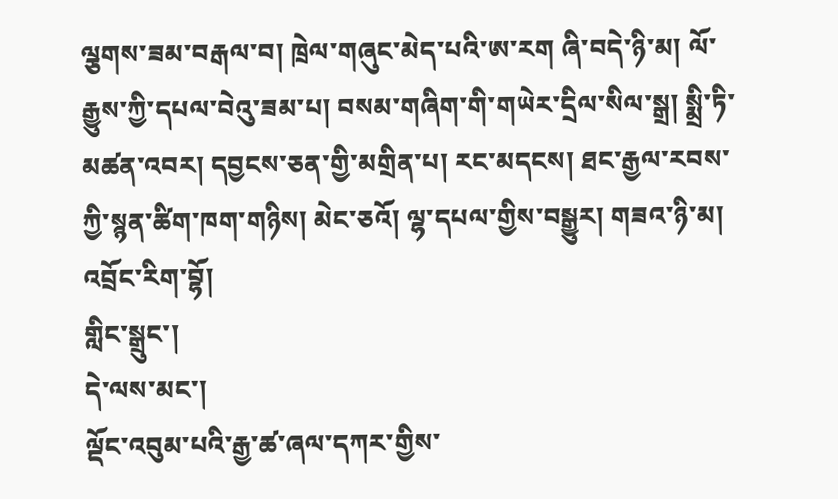ལྕགས་ཟམ་བརྒལ་བ། ཁྲེལ་གཞུང་མེད་པའི་ཨ་རག ཞི་བདེ་ཉི་མ། ལོ་རྒྱུས་ཀྱི་དཔལ་བེའུ་ཟམ་པ། བསམ་གཞིག་གི་གཡེར་དྲིལ་སིལ་སྒྲ། སྨྲི་ཏི་མཚན་འབར། དབྱངས་ཅན་གྱི་མགྲིན་པ། རང་མདངས། ཐང་རྒྱལ་རབས་ཀྱི་སྙན་ཚིག་ཁག་གཉིས། མེང་ཅའོ། ལྷ་དཔལ་གྱིས་བསྒྱུར། གཟའ་ཉི་མ། འབྲོང་རིག་བྷོ།
གླིང་སྒྲུང་།
དེ་ལས་མང་།
ལྡོང་འབུམ་པའི་རྒྱ་ཚ་ཞལ་དཀར་གྱིས་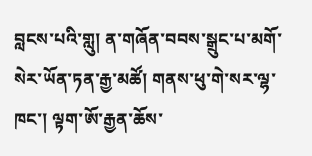བླངས་པའི་གླུ། ན་གཞོན་བབས་སྒྲུང་པ་མགོ་སེར་ཡོན་ཏན་རྒྱ་མཚོ། གནས་ཕུ་གེ་སར་ལྷ་ཁང་། ལྟག་ཨོ་རྒྱན་ཆོས་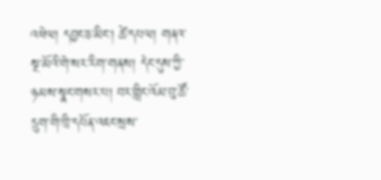འཕེལ། དབྱང་ཅ་མིང་། ཚེ་དཔལ། གནའ་སྔ་མོའི་གེ་སར་རིག་གནས། དེང་དུས་ཀྱི་ཉམས་སྣང་གསར་པ། བར་གླིང་འོམ་བུ་ཚོ་དྲུག་གི་ཁྲི་དཔོན་འཇང་སྲས་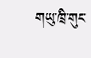གཡུ་ཁྲི་གུང་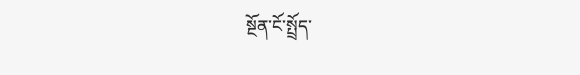སྔོན་ངོ་སྤྲོད་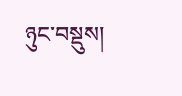ཉུང་བསྡུས།